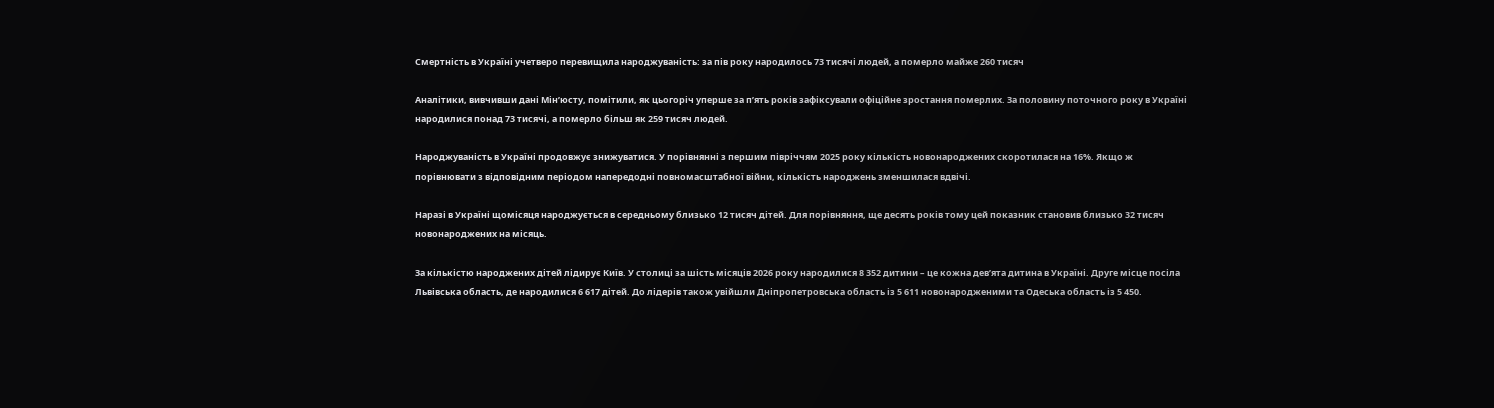Смертність в Україні учетверо перевищила народжуваність: за пів року народилось 73 тисячі людей, а померло майже 260 тисяч

Аналітики, вивчивши дані Мін’юсту, помітили, як цьогоріч уперше за п’ять років зафіксували офіційне зростання померлих. За половину поточного року в Україні народилися понад 73 тисячі, а померло більш як 259 тисяч людей.

Народжуваність в Україні продовжує знижуватися. У порівнянні з першим півріччям 2025 року кількість новонароджених скоротилася на 16%. Якщо ж порівнювати з відповідним періодом напередодні повномасштабної війни, кількість народжень зменшилася вдвічі.

Наразі в Україні щомісяця народжується в середньому близько 12 тисяч дітей. Для порівняння, ще десять років тому цей показник становив близько 32 тисяч новонароджених на місяць.

За кількістю народжених дітей лідирує Київ. У столиці за шість місяців 2026 року народилися 8 352 дитини – це кожна дев’ята дитина в Україні. Друге місце посіла Львівська область, де народилися 6 617 дітей. До лідерів також увійшли Дніпропетровська область із 5 611 новонародженими та Одеська область із 5 450.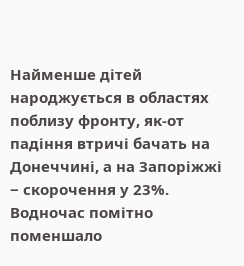Найменше дітей народжується в областях поблизу фронту, як-от падіння втричі бачать на Донеччині, а на Запоріжжі − скорочення у 23%. Водночас помітно поменшало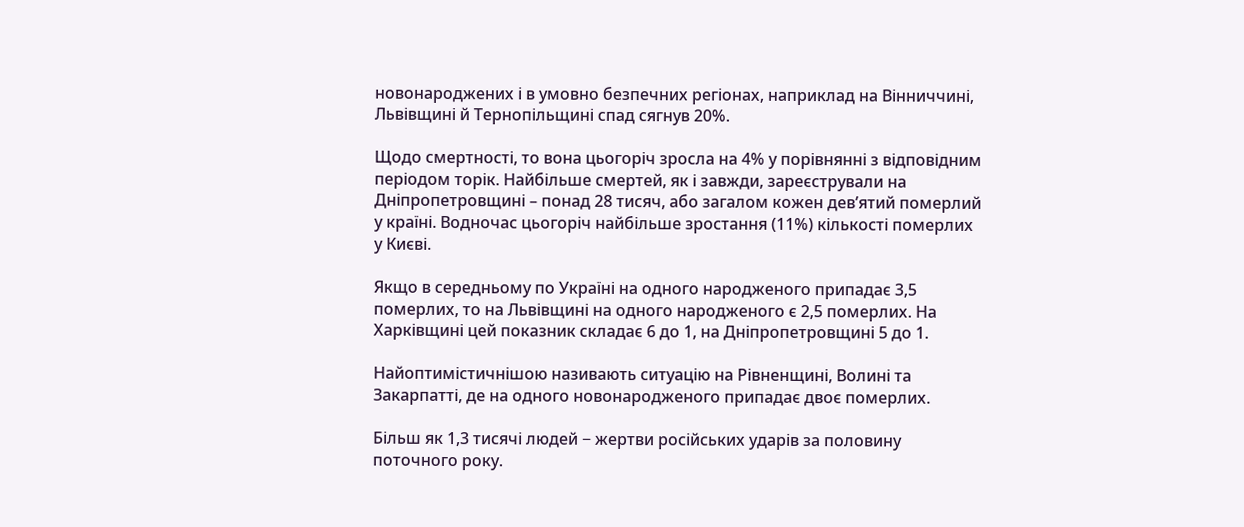новонароджених і в умовно безпечних регіонах, наприклад на Вінниччині, Львівщині й Тернопільщині спад сягнув 20%.

Щодо смертності, то вона цьогоріч зросла на 4% у порівнянні з відповідним періодом торік. Найбільше смертей, як і завжди, зареєстрували на Дніпропетровщині – понад 28 тисяч, або загалом кожен девʼятий померлий у країні. Водночас цьогоріч найбільше зростання (11%) кількості померлих у Києві.

Якщо в середньому по Україні на одного народженого припадає 3,5 померлих, то на Львівщині на одного народженого є 2,5 померлих. На Харківщині цей показник складає 6 до 1, на Дніпропетровщині 5 до 1.

Найоптимістичнішою називають ситуацію на Рівненщині, Волині та Закарпатті, де на одного новонародженого припадає двоє померлих.

Більш як 1,3 тисячі людей − жертви російських ударів за половину поточного року.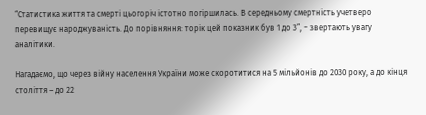“Статистика життя та смерті цьогоріч істотно погіршилась. В середньому смертність учетверо перевищує народжуваність. До порівняння: торік цей показник був 1 до 3”, − звертають увагу аналітики.

Нагадаємо, що через війну населення України може скоротитися на 5 мільйонів до 2030 року, а до кінця століття – до 22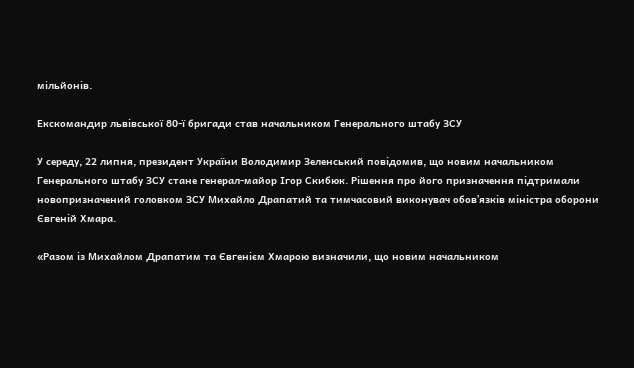мільйонів.

Екскомандир львівської 80-ї бригади став начальником Генерального штабу ЗСУ

У середу, 22 липня, президент України Володимир Зеленський повідомив, що новим начальником Генерального штабу ЗСУ стане генерал-майор Ігор Скибюк. Рішення про його призначення підтримали новопризначений головком ЗСУ Михайло Драпатий та тимчасовий виконувач обовʼязків міністра оборони Євгеній Хмара.

«Разом із Михайлом Драпатим та Євгенієм Хмарою визначили, що новим начальником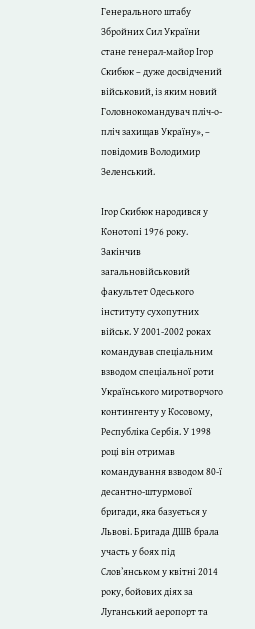Генерального штабу Збройних Сил України стане генерал-майор Ігор Скибюк – дуже досвідчений військовий, із яким новий Головнокомандувач пліч-о-пліч захищав Україну», – повідомив Володимир Зеленський.

Ігор Скибюк народився у Конотопі 1976 року. Закінчив загальновійськовий факультет Одеського інституту сухопутних військ. У 2001-2002 роках командував спеціальним взводом спеціальної роти Українського миротворчого контингенту у Косовому, Республіка Сербія. У 1998 році він отримав командування взводом 80-ї десантно-штурмової бригади, яка базується у Львові. Бригада ДШВ брала участь у боях під Словʼянськом у квітні 2014 року, бойових діях за Луганський аеропорт та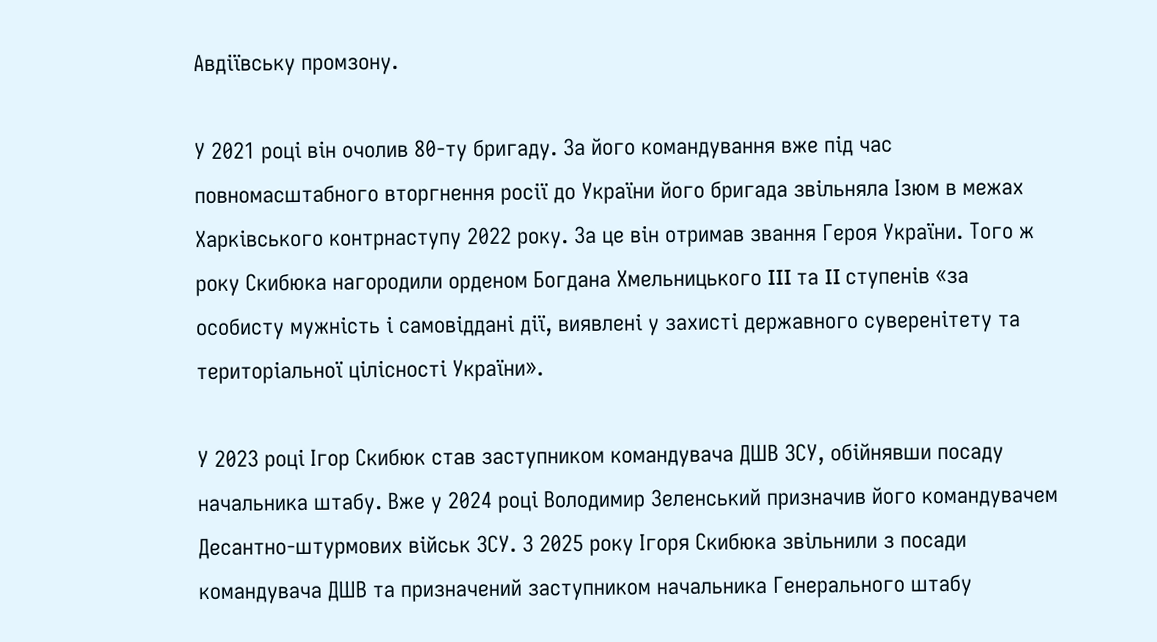Авдіївську промзону.

У 2021 році він очолив 80-ту бригаду. За його командування вже під час повномасштабного вторгнення росії до України його бригада звільняла Ізюм в межах Харківського контрнаступу 2022 року. За це він отримав звання Героя України. Того ж року Скибюка нагородили орденом Богдана Хмельницького III та II ступенів «за особисту мужність і самовіддані дії, виявлені у захисті державного суверенітету та територіальної цілісності України».

У 2023 році Ігор Скибюк став заступником командувача ДШВ ЗСУ, обійнявши посаду начальника штабу. Вже у 2024 році Володимир Зеленський призначив його командувачем Десантно-штурмових військ ЗСУ. З 2025 року Ігоря Скибюка звільнили з посади командувача ДШВ та призначений заступником начальника Генерального штабу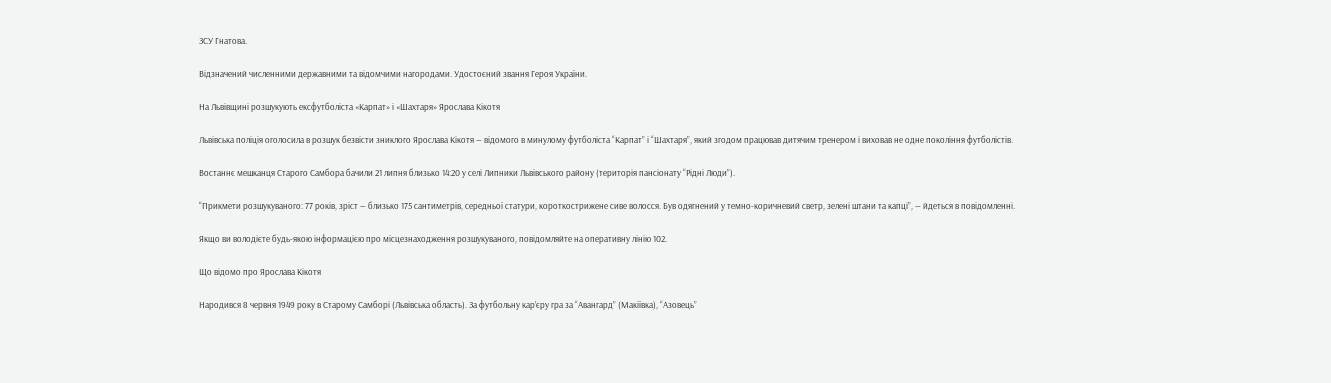ЗСУ Гнатова.

Відзначений численними державними та відомчими нагородами. Удостоєний звання Героя України.

На Львівщині розшукують ексфутболіста «Карпат» і «Шахтаря» Ярослава Кікотя

Львівська поліція оголосила в розшук безвісти зниклого Ярослава Кікотя — відомого в минулому футболіста “Карпат” і “Шахтаря”, який згодом працював дитячим тренером і виховав не одне покоління футболістів.

Востаннє мешканця Старого Самбора бачили 21 липня близько 14:20 у селі Липники Львівського району (територія пансіонату “Рідні Люди”).

“Прикмети розшукуваного: 77 років, зріст — близько 175 сантиметрів, середньої статури, короткострижене сиве волосся. Був одягнений у темно-коричневий светр, зелені штани та капці”, — йдеться в повідомленні.

Якщо ви володієте будь-якою інформацією про місцезнаходження розшукуваного, повідомляйте на оперативну лінію 102.

Що відомо про Ярослава Кікотя

Народився 8 червня 1949 року в Старому Самборі (Львівська область). За футбольну кар’єру гра за “Авангард” (Макіївка), “Азовець”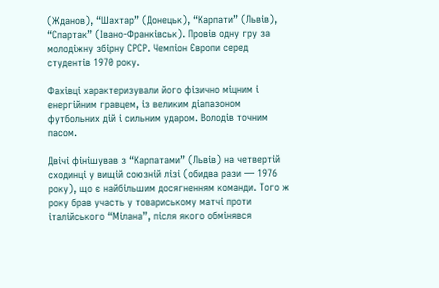(Жданов), “Шахтар” (Донецьк), “Карпати” (Львів), “Спартак” (Івано-Франківськ). Провів одну гру за молодіжну збірну СРСР. Чемпіон Європи серед студентів 1970 року.

Фахівці характеризували його фізично міцним і енергійним гравцем, із великим діапазоном футбольних дій і сильним ударом. Володів точним пасом.

Двічі фінішував з “Карпатами” (Львів) на четвертій сходинці у вищій союзній лізі (обидва рази — 1976 року), що є найбільшим досягненням команди. Того ж року брав участь у товариському матчі проти італійського “Мілана”, після якого обмінявся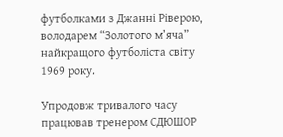футболками з Джанні Ріверою, володарем “Золотого м’яча” найкращого футболіста світу 1969 року.

Упродовж тривалого часу працював тренером СДЮШОР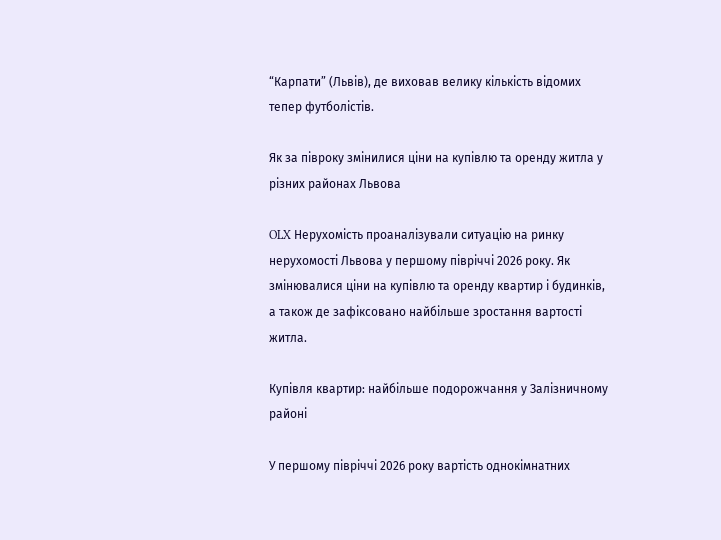“Карпати” (Львів), де виховав велику кількість відомих тепер футболістів.

Як за півроку змінилися ціни на купівлю та оренду житла у різних районах Львова

OLX Нерухомість проаналізували ситуацію на ринку нерухомості Львова у першому півріччі 2026 року. Як змінювалися ціни на купівлю та оренду квартир і будинків, а також де зафіксовано найбільше зростання вартості житла.

Купівля квартир: найбільше подорожчання у Залізничному районі

У першому півріччі 2026 року вартість однокімнатних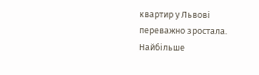квартир у Львові переважно зростала. Найбільше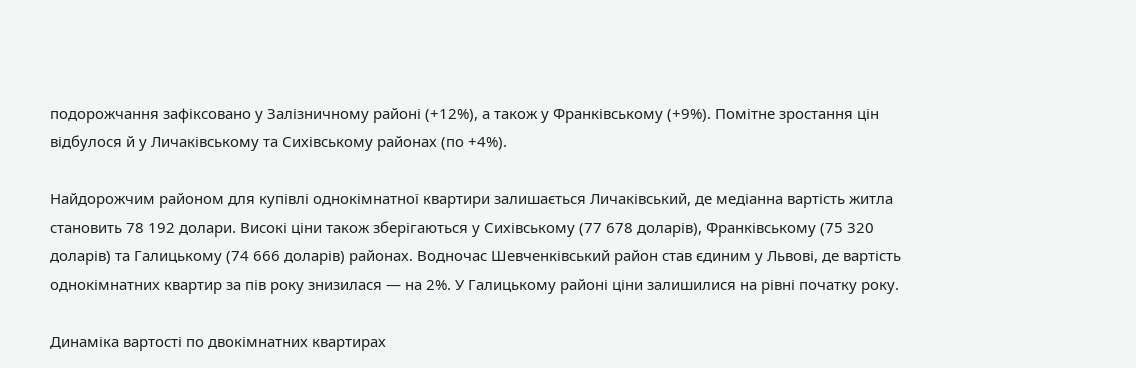подорожчання зафіксовано у Залізничному районі (+12%), а також у Франківському (+9%). Помітне зростання цін відбулося й у Личаківському та Сихівському районах (по +4%).

Найдорожчим районом для купівлі однокімнатної квартири залишається Личаківський, де медіанна вартість житла становить 78 192 долари. Високі ціни також зберігаються у Сихівському (77 678 доларів), Франківському (75 320 доларів) та Галицькому (74 666 доларів) районах. Водночас Шевченківський район став єдиним у Львові, де вартість однокімнатних квартир за пів року знизилася — на 2%. У Галицькому районі ціни залишилися на рівні початку року.

Динаміка вартості по двокімнатних квартирах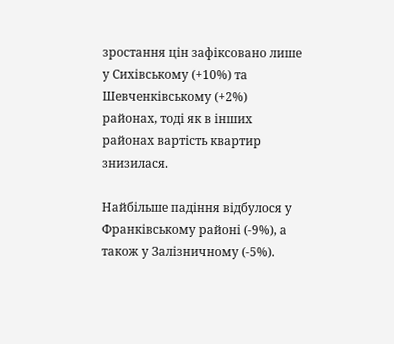зростання цін зафіксовано лише у Сихівському (+10%) та Шевченківському (+2%) районах, тоді як в інших районах вартість квартир знизилася.

Найбільше падіння відбулося у Франківському районі (-9%), а також у Залізничному (-5%).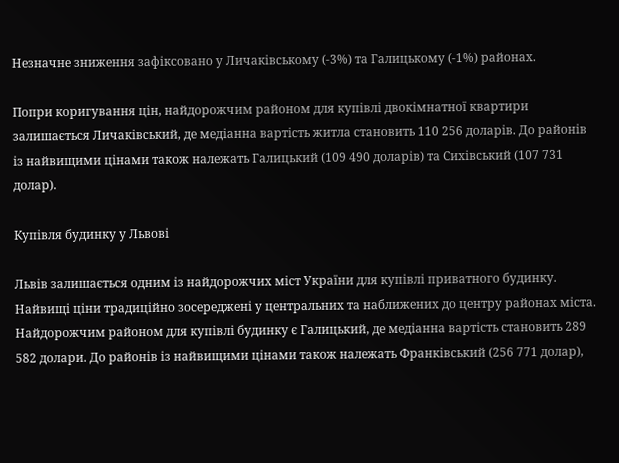Незначне зниження зафіксовано у Личаківському (-3%) та Галицькому (-1%) районах.

Попри коригування цін, найдорожчим районом для купівлі двокімнатної квартири залишається Личаківський, де медіанна вартість житла становить 110 256 доларів. До районів із найвищими цінами також належать Галицький (109 490 доларів) та Сихівський (107 731 долар).

Купівля будинку у Львові

Львів залишається одним із найдорожчих міст України для купівлі приватного будинку. Найвищі ціни традиційно зосереджені у центральних та наближених до центру районах міста.
Найдорожчим районом для купівлі будинку є Галицький, де медіанна вартість становить 289 582 долари. До районів із найвищими цінами також належать Франківський (256 771 долар),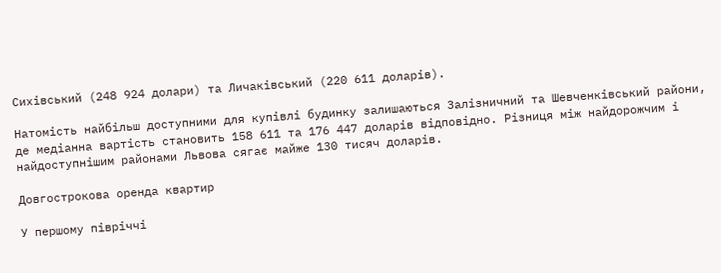Сихівський (248 924 долари) та Личаківський (220 611 доларів).

Натомість найбільш доступними для купівлі будинку залишаються Залізничний та Шевченківський райони, де медіанна вартість становить 158 611 та 176 447 доларів відповідно. Різниця між найдорожчим і найдоступнішим районами Львова сягає майже 130 тисяч доларів.

Довгострокова оренда квартир

У першому півріччі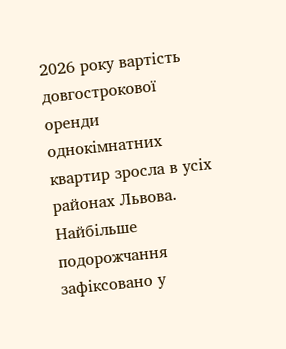2026 року вартість довгострокової оренди однокімнатних квартир зросла в усіх районах Львова. Найбільше подорожчання зафіксовано у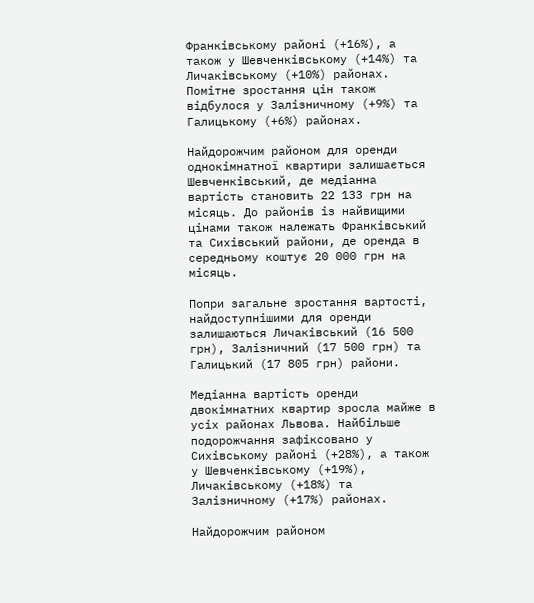Франківському районі (+16%), а також у Шевченківському (+14%) та Личаківському (+10%) районах. Помітне зростання цін також відбулося у Залізничному (+9%) та Галицькому (+6%) районах.

Найдорожчим районом для оренди однокімнатної квартири залишається Шевченківський, де медіанна вартість становить 22 133 грн на місяць. До районів із найвищими цінами також належать Франківський та Сихівський райони, де оренда в середньому коштує 20 000 грн на місяць.

Попри загальне зростання вартості, найдоступнішими для оренди залишаються Личаківський (16 500 грн), Залізничний (17 500 грн) та Галицький (17 805 грн) райони.

Медіанна вартість оренди двокімнатних квартир зросла майже в усіх районах Львова. Найбільше подорожчання зафіксовано у Сихівському районі (+28%), а також у Шевченківському (+19%), Личаківському (+18%) та Залізничному (+17%) районах.

Найдорожчим районом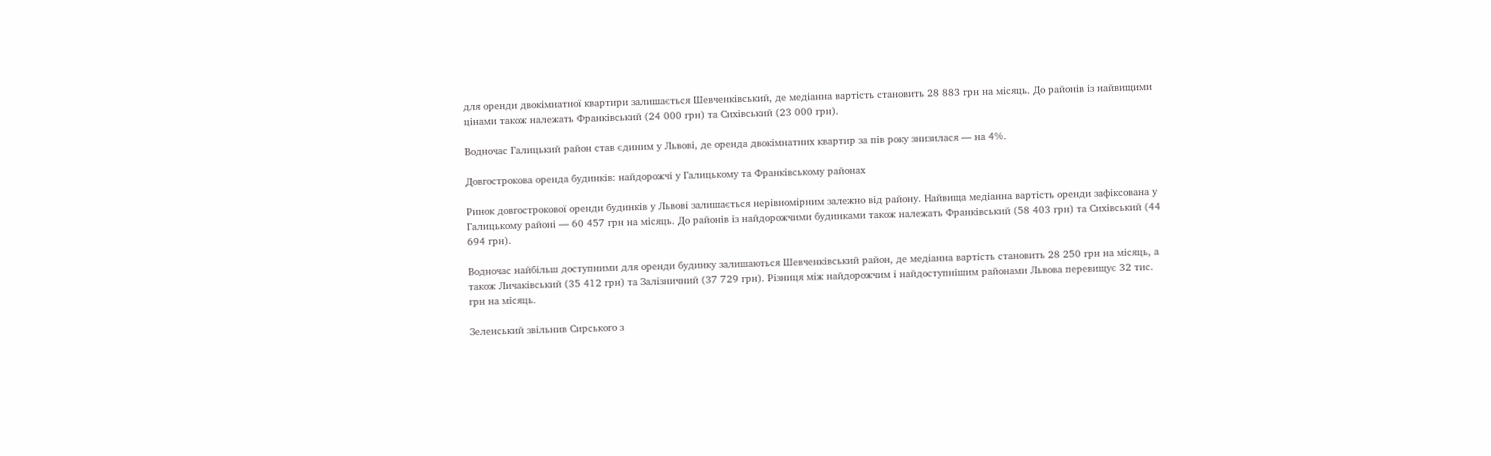для оренди двокімнатної квартири залишається Шевченківський, де медіанна вартість становить 28 883 грн на місяць. До районів із найвищими цінами також належать Франківський (24 000 грн) та Сихівський (23 000 грн).

Водночас Галицький район став єдиним у Львові, де оренда двокімнатних квартир за пів року знизилася — на 4%.

Довгострокова оренда будинків: найдорожчі у Галицькому та Франківському районах

Ринок довгострокової оренди будинків у Львові залишається нерівномірним залежно від району. Найвища медіанна вартість оренди зафіксована у Галицькому районі — 60 457 грн на місяць. До районів із найдорожчими будинками також належать Франківський (58 403 грн) та Сихівський (44 694 грн).

Водночас найбільш доступними для оренди будинку залишаються Шевченківський район, де медіанна вартість становить 28 250 грн на місяць, а також Личаківський (35 412 грн) та Залізничний (37 729 грн). Різниця між найдорожчим і найдоступнішим районами Львова перевищує 32 тис. грн на місяць.

Зеленський звільнив Сирського з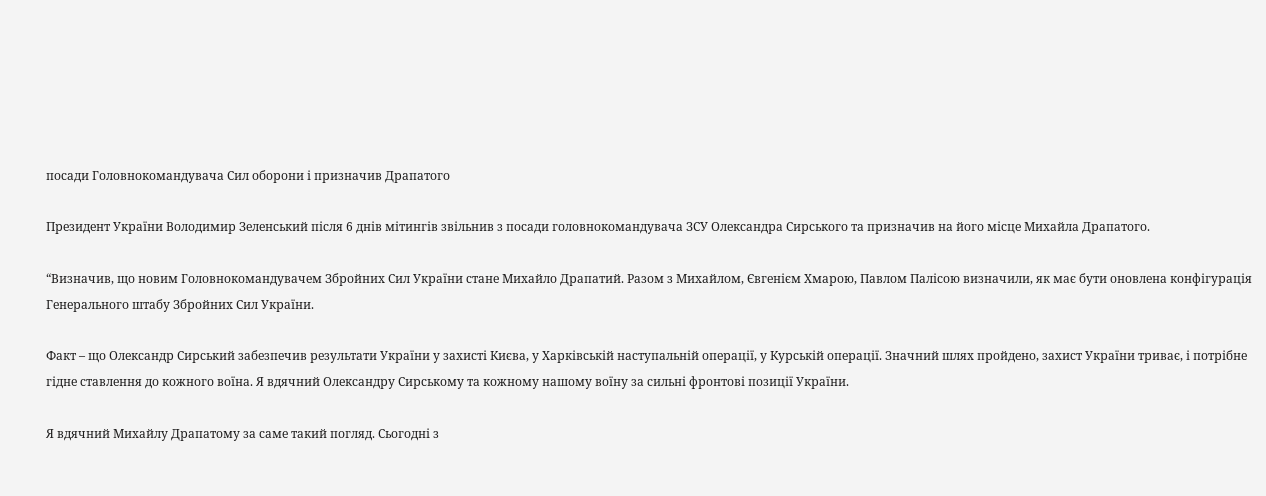посади Головнокомандувача Сил оборони і призначив Драпатого

Президент України Володимир Зеленський після 6 днів мітингів звільнив з посади головнокомандувача ЗСУ Олександра Сирського та призначив на його місце Михайла Драпатого.

“Визначив, що новим Головнокомандувачем Збройних Сил України стане Михайло Драпатий. Разом з Михайлом, Євгенієм Хмарою, Павлом Палісою визначили, як має бути оновлена конфігурація Генерального штабу Збройних Сил України.

Факт – що Олександр Сирський забезпечив результати України у захисті Києва, у Харківській наступальній операції, у Курській операції. Значний шлях пройдено, захист України триває, і потрібне гідне ставлення до кожного воїна. Я вдячний Олександру Сирському та кожному нашому воїну за сильні фронтові позиції України.

Я вдячний Михайлу Драпатому за саме такий погляд. Сьогодні з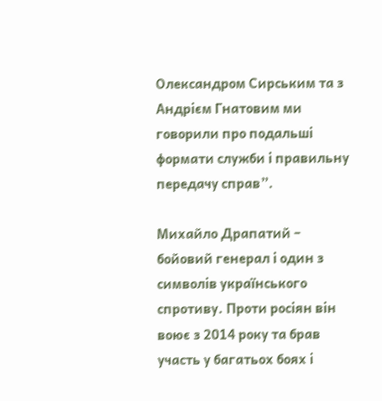Олександром Сирським та з Андрієм Гнатовим ми говорили про подальші формати служби і правильну передачу справ”.

Михайло Драпатий – бойовий генерал і один з символів українського спротиву. Проти росіян він воює з 2014 року та брав участь у багатьох боях і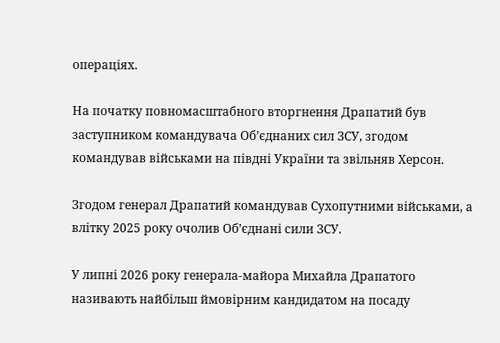операціях.

На початку повномасштабного вторгнення Драпатий був заступником командувача Об’єднаних сил ЗСУ, згодом командував військами на півдні України та звільняв Херсон.

Згодом генерал Драпатий командував Сухопутними військами, а влітку 2025 року очолив Об’єднані сили ЗСУ.

У липні 2026 року генерала-майора Михайла Драпатого називають найбільш ймовірним кандидатом на посаду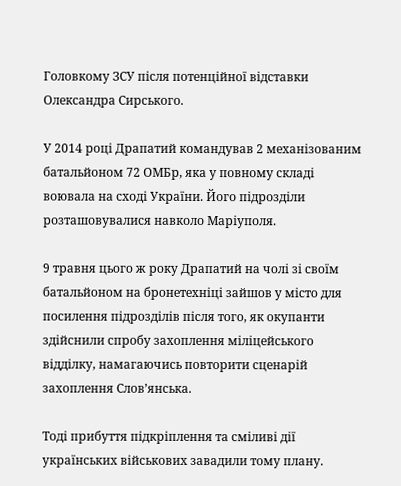Головкому ЗСУ після потенційної відставки Олександра Сирського.

У 2014 році Драпатий командував 2 механізованим батальйоном 72 ОМБр, яка у повному складі воювала на сході України. Його підрозділи розташовувалися навколо Маріуполя.

9 травня цього ж року Драпатий на чолі зі своїм батальйоном на бронетехніці зайшов у місто для посилення підрозділів після того, як окупанти здійснили спробу захоплення міліцейського відділку, намагаючись повторити сценарій захоплення Слов’янська.

Тоді прибуття підкріплення та сміливі дії українських військових завадили тому плану.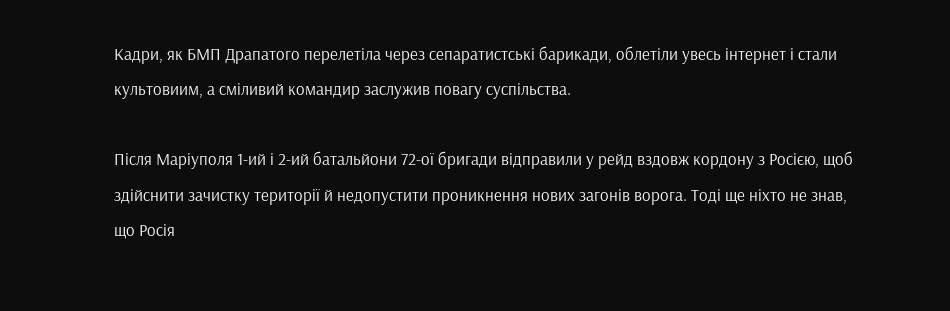Кадри, як БМП Драпатого перелетіла через сепаратистські барикади, облетіли увесь інтернет і стали культовиим, а сміливий командир заслужив повагу суспільства.

Після Маріуполя 1-ий і 2-ий батальйони 72-ої бригади відправили у рейд вздовж кордону з Росією, щоб здійснити зачистку території й недопустити проникнення нових загонів ворога. Тоді ще ніхто не знав, що Росія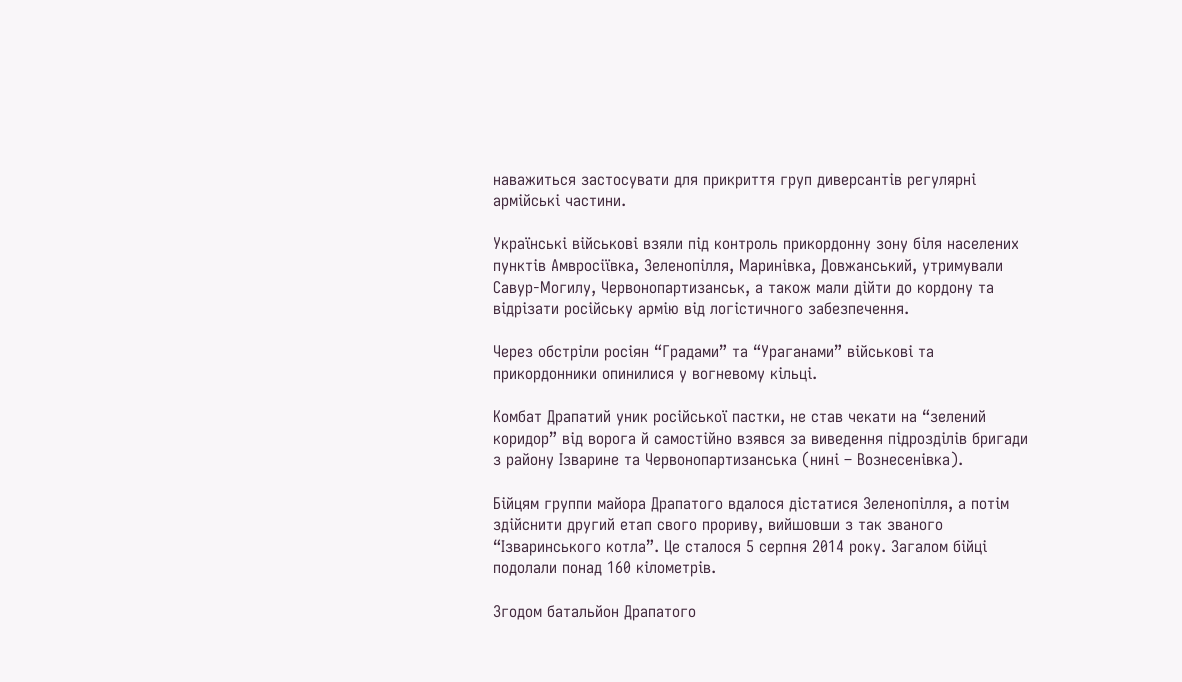наважиться застосувати для прикриття груп диверсантів регулярні армійські частини.

Українські військові взяли під контроль прикордонну зону біля населених пунктів Амвросіївка, Зеленопілля, Маринівка, Довжанський, утримували Савур-Могилу, Червонопартизанськ, а також мали дійти до кордону та відрізати російську армію від логістичного забезпечення.

Через обстріли росіян “Градами” та “Ураганами” військові та прикордонники опинилися у вогневому кільці.

Комбат Драпатий уник російської пастки, не став чекати на “зелений коридор” від ворога й самостійно взявся за виведення підрозділів бригади з району Ізварине та Червонопартизанська (нині – Вознесенівка).

Бійцям группи майора Драпатого вдалося дістатися Зеленопілля, а потім здійснити другий етап свого прориву, вийшовши з так званого “Ізваринського котла”. Це сталося 5 серпня 2014 року. Загалом бійці подолали понад 160 кілометрів.

Згодом батальйон Драпатого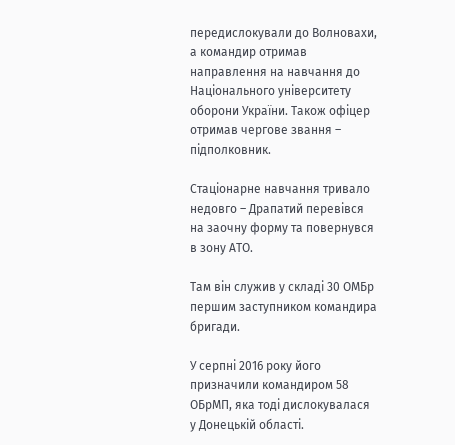передислокували до Волновахи, а командир отримав направлення на навчання до Національного університету оборони України. Також офіцер отримав чергове звання – підполковник.

Стаціонарне навчання тривало недовго – Драпатий перевівся на заочну форму та повернувся в зону АТО.

Там він служив у складі 30 ОМБр першим заступником командира бригади.

У серпні 2016 року його призначили командиром 58 ОБрМП, яка тоді дислокувалася у Донецькій області.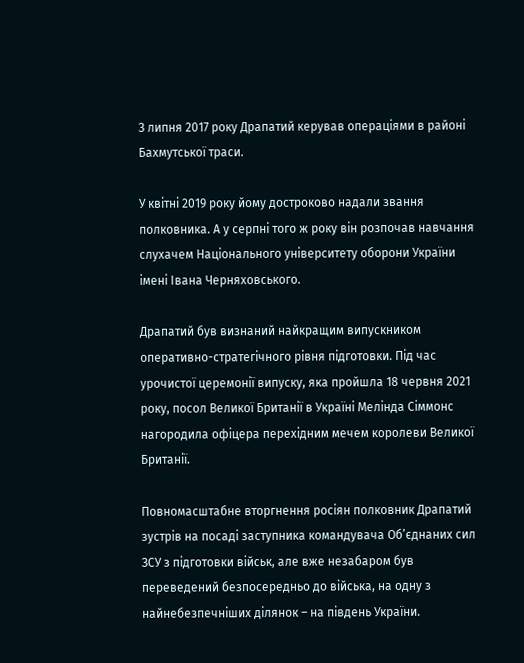З липня 2017 року Драпатий керував операціями в районі Бахмутської траси.

У квітні 2019 року йому достроково надали звання полковника. А у серпні того ж року він розпочав навчання слухачем Національного університету оборони України імені Івана Черняховського.

Драпатий був визнаний найкращим випускником оперативно-стратегічного рівня підготовки. Під час урочистої церемонії випуску, яка пройшла 18 червня 2021 року, посол Великої Британії в Україні Мелінда Сіммонс нагородила офіцера перехідним мечем королеви Великої Британії.

Повномасштабне вторгнення росіян полковник Драпатий зустрів на посаді заступника командувача Об’єднаних сил ЗСУ з підготовки військ, але вже незабаром був переведений безпосередньо до війська, на одну з найнебезпечніших ділянок – на південь України.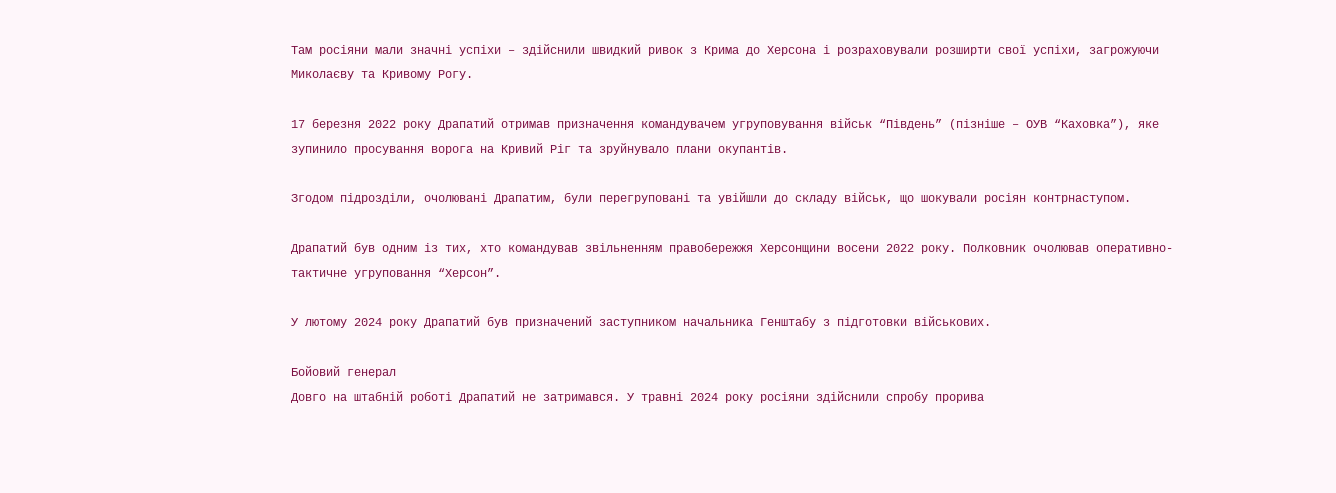Там росіяни мали значні успіхи – здійснили швидкий ривок з Крима до Херсона і розраховували розширти свої успіхи, загрожуючи Миколаєву та Кривому Рогу.

17 березня 2022 року Драпатий отримав призначення командувачем угруповування військ “Південь” (пізніше – ОУВ “Каховка”), яке зупинило просування ворога на Кривий Ріг та зруйнувало плани окупантів.

Згодом підрозділи, очолювані Драпатим, були перегруповані та увійшли до складу військ, що шокували росіян контрнаступом.

Драпатий був одним із тих, хто командував звільненням правобережжя Херсонщини восени 2022 року. Полковник очолював оперативно-тактичне угруповання “Херсон”.

У лютому 2024 року Драпатий був призначений заступником начальника Генштабу з підготовки військових.

Бойовий генерал
Довго на штабній роботі Драпатий не затримався. У травні 2024 року росіяни здійснили спробу прорива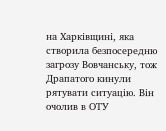на Харківщині, яка створила безпосередню загрозу Вовчанську, тож Драпатого кинули рятувати ситуацію. Він очолив в ОТУ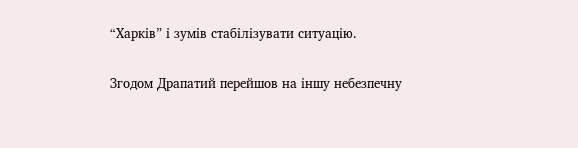“Харків” і зумів стабілізувати ситуацію.

Згодом Драпатий перейшов на іншу небезпечну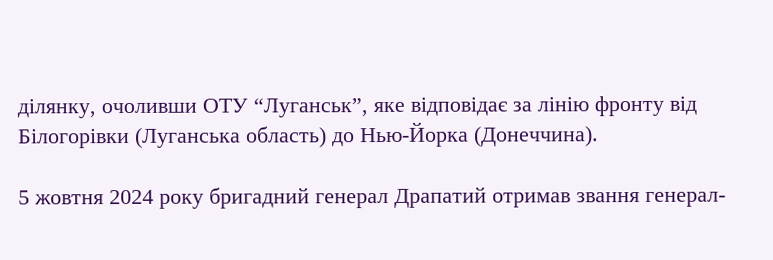ділянку, очоливши ОТУ “Луганськ”, яке відповідає за лінію фронту від Білогорівки (Луганська область) до Нью-Йорка (Донеччина).

5 жовтня 2024 року бригадний генерал Драпатий отримав звання генерал-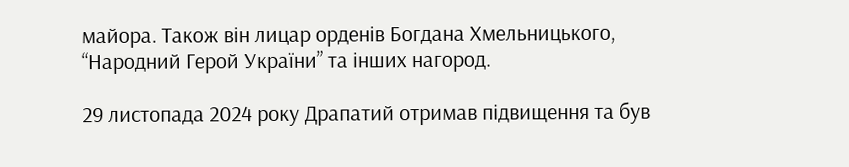майора. Також він лицар орденів Богдана Хмельницького, “Народний Герой України” та інших нагород.

29 листопада 2024 року Драпатий отримав підвищення та був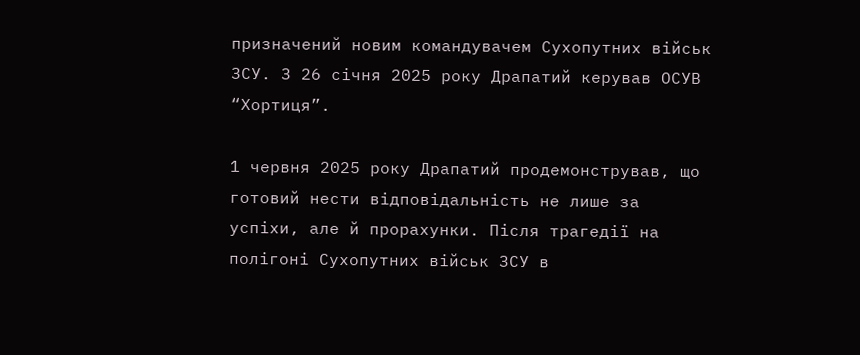призначений новим командувачем Сухопутних військ ЗСУ. З 26 січня 2025 року Драпатий керував ОСУВ “Хортиця”.

1 червня 2025 року Драпатий продемонстрував, що готовий нести відповідальність не лише за успіхи, але й прорахунки. Після трагедії на полігоні Сухопутних військ ЗСУ в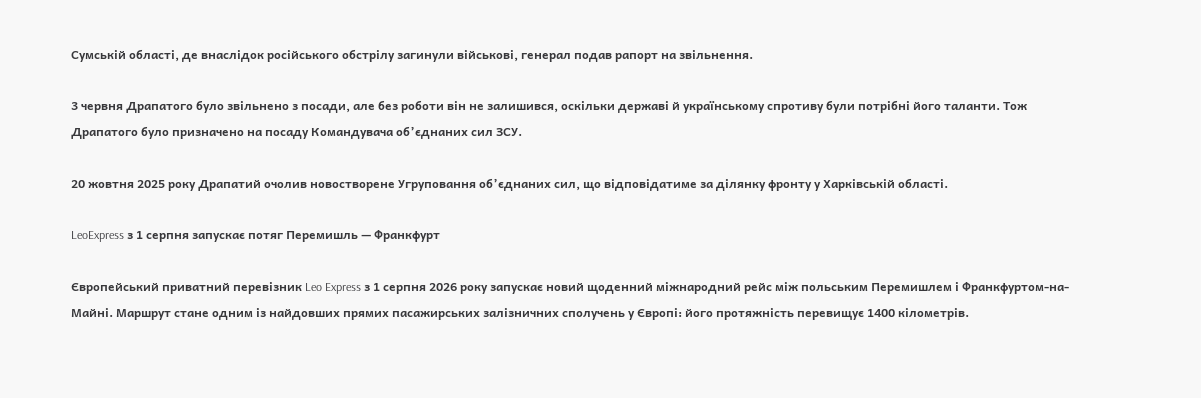Сумській області, де внаслідок російського обстрілу загинули військові, генерал подав рапорт на звільнення.

3 червня Драпатого було звільнено з посади, але без роботи він не залишився, оскільки державі й українському спротиву були потрібні його таланти. Тож Драпатого було призначено на посаду Командувача об’єднаних сил ЗСУ.

20 жовтня 2025 року Драпатий очолив новостворене Угруповання об’єднаних сил, що відповідатиме за ділянку фронту у Харківській області.

LeoExpress з 1 серпня запускає потяг Перемишль — Франкфурт

Європейський приватний перевізник Leo Express з 1 серпня 2026 року запускає новий щоденний міжнародний рейс між польським Перемишлем і Франкфуртом-на-Майні. Маршрут стане одним із найдовших прямих пасажирських залізничних сполучень у Європі: його протяжність перевищує 1400 кілометрів.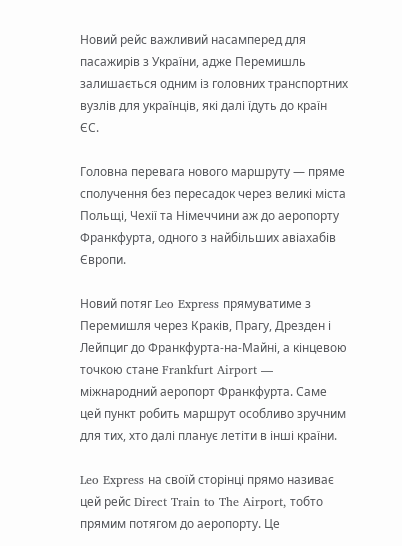Новий рейс важливий насамперед для пасажирів з України, адже Перемишль залишається одним із головних транспортних вузлів для українців, які далі їдуть до країн ЄС.

Головна перевага нового маршруту — пряме сполучення без пересадок через великі міста Польщі, Чехії та Німеччини аж до аеропорту Франкфурта, одного з найбільших авіахабів Європи.

Новий потяг Leo Express прямуватиме з Перемишля через Краків, Прагу, Дрезден і Лейпциг до Франкфурта-на-Майні, а кінцевою точкою стане Frankfurt Airport — міжнародний аеропорт Франкфурта. Саме цей пункт робить маршрут особливо зручним для тих, хто далі планує летіти в інші країни.

Leo Express на своїй сторінці прямо називає цей рейс Direct Train to The Airport, тобто прямим потягом до аеропорту. Це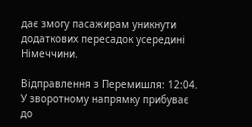дає змогу пасажирам уникнути додаткових пересадок усередині Німеччини.

Відправлення з Перемишля: 12:04. У зворотному напрямку прибуває до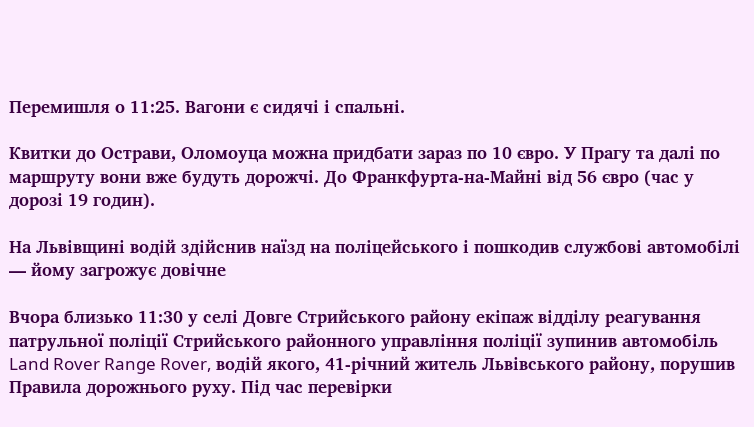Перемишля о 11:25. Вагони є сидячі і спальні.

Квитки до Острави, Оломоуца можна придбати зараз по 10 євро. У Прагу та далі по маршруту вони вже будуть дорожчі. До Франкфурта-на-Майні від 56 євро (час у дорозі 19 годин).

На Львівщині водій здійснив наїзд на поліцейського і пошкодив службові автомобілі — йому загрожує довічне

Вчора близько 11:30 у селі Довге Стрийського району екіпаж відділу реагування патрульної поліції Стрийського районного управління поліції зупинив автомобіль Land Rover Range Rover, водій якого, 41-річний житель Львівського району, порушив Правила дорожнього руху. Під час перевірки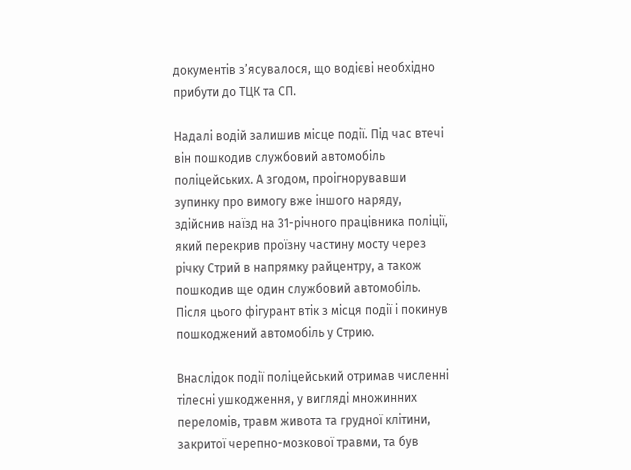документів з’ясувалося, що водієві необхідно прибути до ТЦК та СП.

Надалі водій залишив місце події. Під час втечі він пошкодив службовий автомобіль поліцейських. А згодом, проігнорувавши зупинку про вимогу вже іншого наряду, здійснив наїзд на 31-річного працівника поліції, який перекрив проїзну частину мосту через річку Стрий в напрямку райцентру, а також пошкодив ще один службовий автомобіль. Після цього фігурант втік з місця події і покинув пошкоджений автомобіль у Стрию.

Внаслідок події поліцейський отримав численні тілесні ушкодження, у вигляді множинних переломів, травм живота та грудної клітини, закритої черепно-мозкової травми, та був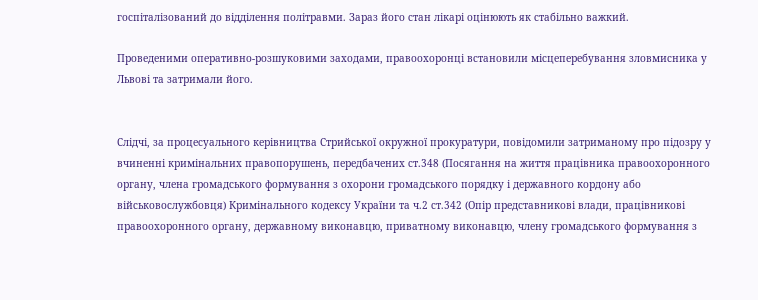госпіталізований до відділення політравми. Зараз його стан лікарі оцінюють як стабільно важкий.

Проведеними оперативно-розшуковими заходами, правоохоронці встановили місцеперебування зловмисника у Львові та затримали його.


Слідчі, за процесуального керівництва Стрийської окружної прокуратури, повідомили затриманому про підозру у вчиненні кримінальних правопорушень, передбачених ст.348 (Посягання на життя працівника правоохоронного органу, члена громадського формування з охорони громадського порядку і державного кордону або військовослужбовця) Кримінального кодексу України та ч.2 ст.342 (Опір представникові влади, працівникові правоохоронного органу, державному виконавцю, приватному виконавцю, члену громадського формування з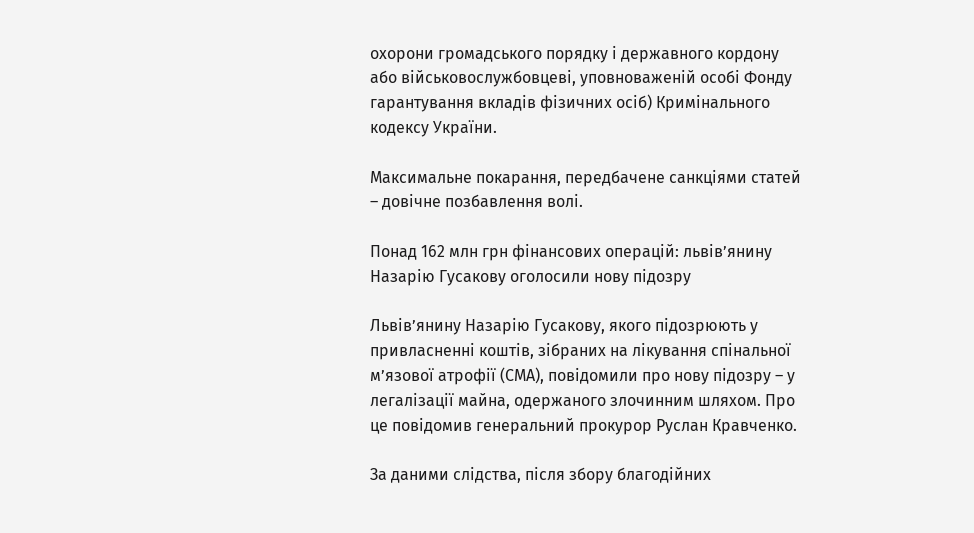охорони громадського порядку і державного кордону або військовослужбовцеві, уповноваженій особі Фонду гарантування вкладів фізичних осіб) Кримінального кодексу України.

Максимальне покарання, передбачене санкціями статей – довічне позбавлення волі.

Понад 162 млн грн фінансових операцій: львів’янину Назарію Гусакову оголосили нову підозру

Львів’янину Назарію Гусакову, якого підозрюють у привласненні коштів, зібраних на лікування спінальної м’язової атрофії (СМА), повідомили про нову підозру – у легалізації майна, одержаного злочинним шляхом. Про це повідомив генеральний прокурор Руслан Кравченко.

За даними слідства, після збору благодійних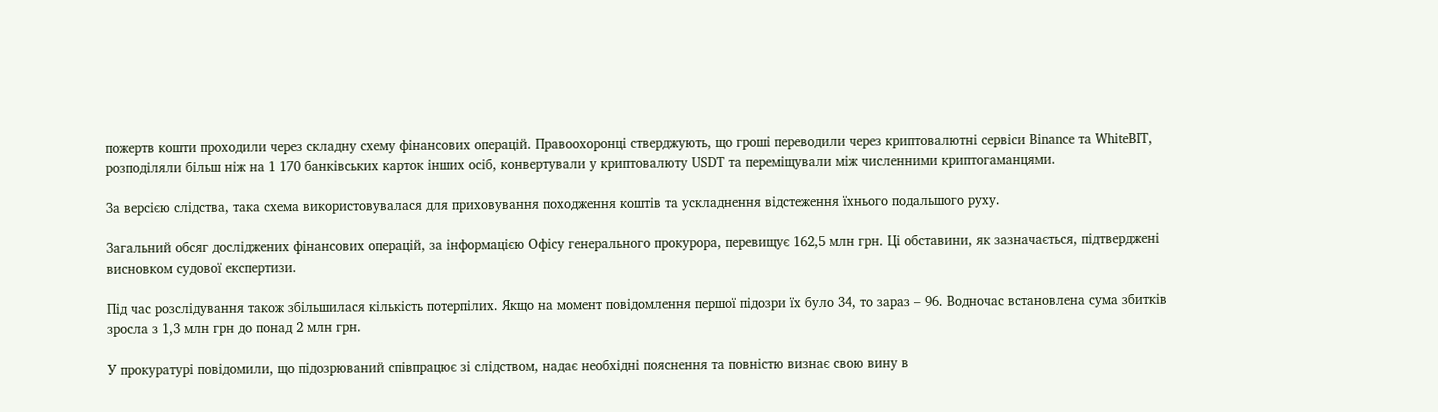пожертв кошти проходили через складну схему фінансових операцій. Правоохоронці стверджують, що гроші переводили через криптовалютні сервіси Binance та WhiteBIT, розподіляли більш ніж на 1 170 банківських карток інших осіб, конвертували у криптовалюту USDT та переміщували між численними криптогаманцями.

За версією слідства, така схема використовувалася для приховування походження коштів та ускладнення відстеження їхнього подальшого руху.

Загальний обсяг досліджених фінансових операцій, за інформацією Офісу генерального прокурора, перевищує 162,5 млн грн. Ці обставини, як зазначається, підтверджені висновком судової експертизи.

Під час розслідування також збільшилася кількість потерпілих. Якщо на момент повідомлення першої підозри їх було 34, то зараз – 96. Водночас встановлена сума збитків зросла з 1,3 млн грн до понад 2 млн грн.

У прокуратурі повідомили, що підозрюваний співпрацює зі слідством, надає необхідні пояснення та повністю визнає свою вину в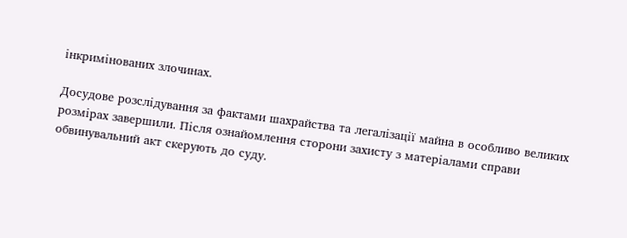інкримінованих злочинах.

Досудове розслідування за фактами шахрайства та легалізації майна в особливо великих розмірах завершили. Після ознайомлення сторони захисту з матеріалами справи обвинувальний акт скерують до суду.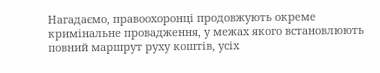Нагадаємо, правоохоронці продовжують окреме кримінальне провадження, у межах якого встановлюють повний маршрут руху коштів, усіх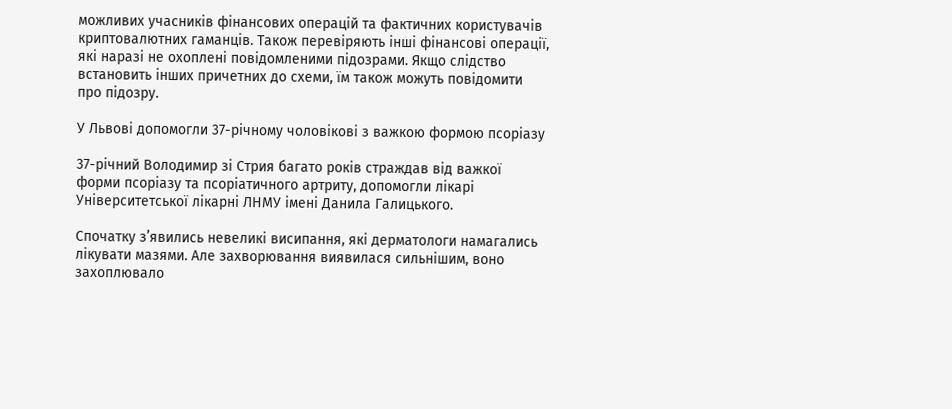можливих учасників фінансових операцій та фактичних користувачів криптовалютних гаманців. Також перевіряють інші фінансові операції, які наразі не охоплені повідомленими підозрами. Якщо слідство встановить інших причетних до схеми, їм також можуть повідомити про підозру.

У Львові допомогли 37-річному чоловікові з важкою формою псоріазу

37-річний Володимир зі Стрия багато років страждав від важкої форми псоріазу та псоріатичного артриту, допомогли лікарі Університетської лікарні ЛНМУ імені Данила Галицького.

Спочатку з’явились невеликі висипання, які дерматологи намагались лікувати мазями. Але захворювання виявилася сильнішим, воно захоплювало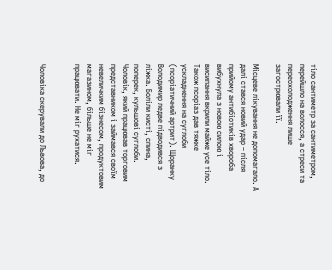тіло сантиметр за сантиметром, перейшло на волосся, а стреси та переохолодження лише загострювали її.

Місцеве лікування не допомагало. А далі стався новий удар – після прийому антибіотиків хвороба вибухнула з новою силою і висипання вкрили майже усе тіло. Також псоріаз дав тяжке ускладнення на суглоби (псоріатичний артрит). Щоранку Володимир ледве підводився з ліжка. Боліли кисті, спина, поперек, кульшові суглоби. Чоловік, який працював торговим представником і займався своїм невеличким бізнесом, продуктовим магазином, більше не міг працювати. Не міг рухатися.


Чоловіка скерували до Львова, до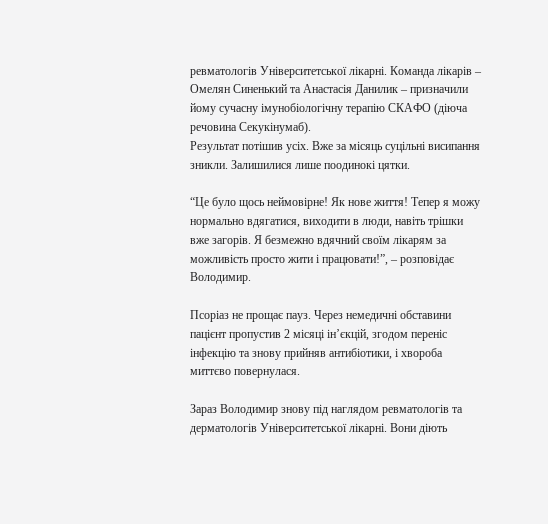ревматологів Університетської лікарні. Команда лікарів – Омелян Синенький та Анастасія Данилик – призначили йому сучасну імунобіологічну терапію СКАФО (діюча речовина Секукінумаб).
Результат потішив усіх. Вже за місяць суцільні висипання зникли. Залишилися лише поодинокі цятки.

“Це було щось неймовірне! Як нове життя! Тепер я можу нормально вдягатися, виходити в люди, навіть трішки вже загорів. Я безмежно вдячний своїм лікарям за можливість просто жити і працювати!”, – розповідає Володимир.

Псоріаз не прощає пауз. Через немедичні обставини пацієнт пропустив 2 місяці ін’єкцій, згодом переніс інфекцію та знову прийняв антибіотики, і хвороба миттєво повернулася.

Зараз Володимир знову під наглядом ревматологів та дерматологів Університетської лікарні. Вони діють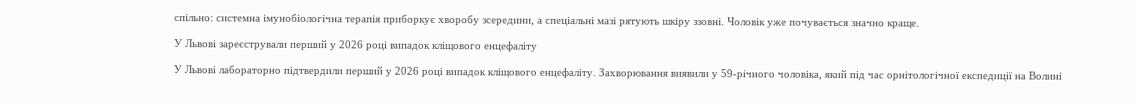спільно: системна імунобіологічна терапія приборкує хворобу зсередини, а спеціальні мазі рятують шкіру ззовні. Чоловік уже почувається значно краще.

У Львові зареєстрували перший у 2026 році випадок кліщового енцефаліту

У Львові лабораторно підтвердили перший у 2026 році випадок кліщового енцефаліту. Захворювання виявили у 59-річного чоловіка, який під час орнітологічної експедиції на Волині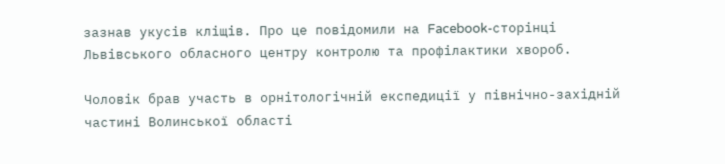зазнав укусів кліщів. Про це повідомили на Facebook-сторінці Львівського обласного центру контролю та профілактики хвороб.

Чоловік брав участь в орнітологічній експедиції у північно-західній частині Волинської області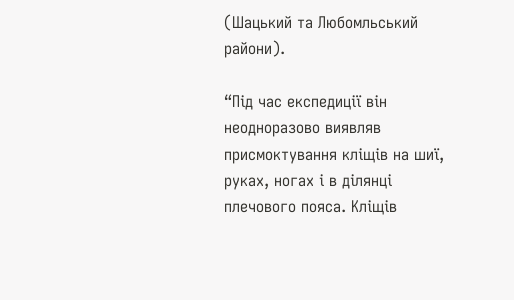(Шацький та Любомльський райони).

“Під час експедиції він неодноразово виявляв присмоктування кліщів на шиї, руках, ногах і в ділянці плечового пояса. Кліщів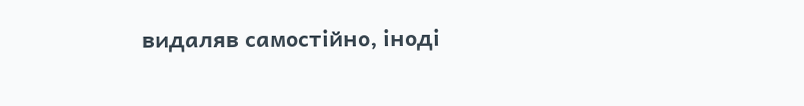видаляв самостійно, іноді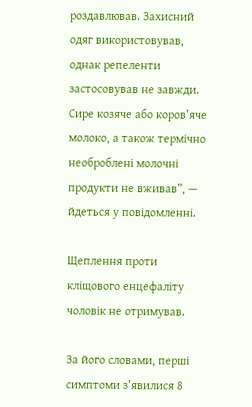роздавлював. Захисний одяг використовував, однак репеленти застосовував не завжди. Сире козяче або коров’яче молоко, а також термічно необроблені молочні продукти не вживав”, — йдеться у повідомленні.

Щеплення проти кліщового енцефаліту чоловік не отримував.

За його словами, перші симптоми з’явилися 8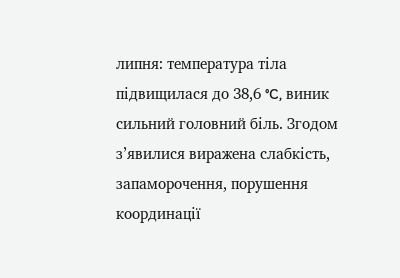липня: температура тіла підвищилася до 38,6 °C, виник сильний головний біль. Згодом з’явилися виражена слабкість, запаморочення, порушення координації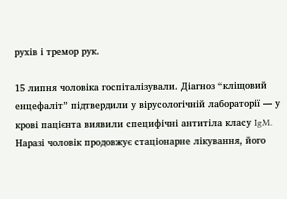рухів і тремор рук.

15 липня чоловіка госпіталізували. Діагноз “кліщовий енцефаліт” підтвердили у вірусологічній лабораторії — у крові пацієнта виявили специфічні антитіла класу IgM. Наразі чоловік продовжує стаціонарне лікування, його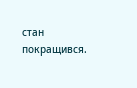стан покращився.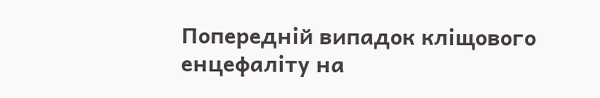Попередній випадок кліщового енцефаліту на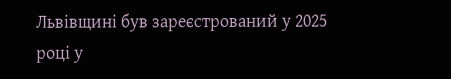Львівщині був зареєстрований у 2025 році у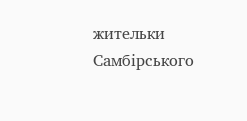жительки Самбірського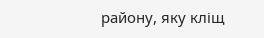району, яку кліщ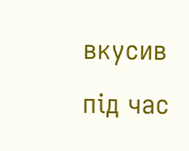вкусив під час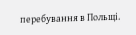перебування в Польщі.